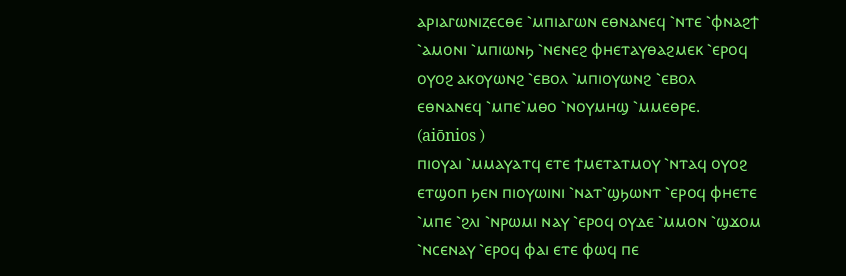ⲁⲣⲓⲁⲅⲱⲛⲓⲍⲉⲥⲑⲉ ⳿ⲙⲡⲓⲁⲅⲱⲛ ⲉⲑⲛⲁⲛⲉϥ ⳿ⲛⲧⲉ ⳿ⲫⲛⲁϩϯ ⳿ⲁⲙⲟⲛⲓ ⳿ⲙⲡⲓⲱⲛϧ ⳿ⲛⲉⲛⲉϩ ⲫⲏⲉⲧⲁⲩⲑⲁϩⲙⲉⲕ ⳿ⲉⲣⲟϥ ⲟⲩⲟϩ ⲁⲕⲟⲩⲱⲛϩ ⳿ⲉⲃⲟⲗ ⳿ⲙⲡⲓⲟⲩⲱⲛϩ ⳿ⲉⲃⲟⲗ ⲉⲑⲛⲁⲛⲉϥ ⳿ⲙⲡⲉ⳿ⲙⲑⲟ ⳿ⲛⲟⲩⲙⲏϣ ⳿ⲙⲙⲉⲑⲣⲉ. (aiōnios )
ⲡⲓⲟⲩⲁⲓ ⳿ⲙⲙⲁⲩⲁⲧϥ ⲉⲧⲉ ϯⲙⲉⲧⲁⲧⲙⲟⲩ ⳿ⲛⲧⲁϥ ⲟⲩⲟϩ ⲉⲧϣⲟⲡ ϧⲉⲛ ⲡⲓⲟⲩⲱⲓⲛⲓ ⳿ⲛⲁⲧ⳿ϣϧⲱⲛⲧ ⳿ⲉⲣⲟϥ ⲫⲏⲉⲧⲉ ⳿ⲙⲡⲉ ⳿ϩⲗⲓ ⳿ⲛⲣⲱⲙⲓ ⲛⲁⲩ ⳿ⲉⲣⲟϥ ⲟⲩⲇⲉ ⳿ⲙⲙⲟⲛ ⳿ϣϫⲟⲙ ⳿ⲛⲥⲉⲛⲁⲩ ⳿ⲉⲣⲟϥ ⲫⲁⲓ ⲉⲧⲉ ⲫⲱϥ ⲡⲉ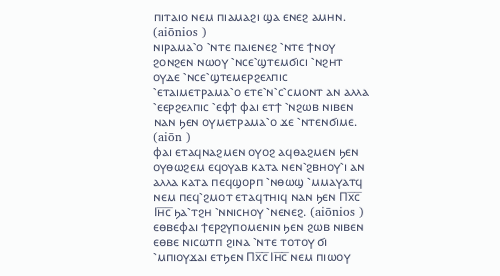ⲡⲓⲧⲁⲓⲟ ⲛⲉⲙ ⲡⲓⲁⲙⲁϩⲓ ϣⲁ ⲉⲛⲉϩ ⲁⲙⲏⲛ. (aiōnios )
ⲛⲓⲣⲁⲙⲁ⳿ⲟ ⳿ⲛⲧⲉ ⲡⲁⲓⲉⲛⲉϩ ⳿ⲛⲧⲉ ϯⲛⲟⲩ ϩⲟⲛϩⲉⲛ ⲛⲱⲟⲩ ⳿ⲛⲥⲉ⳿ϣⲧⲉⲙϭⲓⲥⲓ ⳿ⲛϩⲏⲧ ⲟⲩⲇⲉ ⳿ⲛⲥⲉ⳿ϣⲧⲉⲙⲉⲣϩⲉⲗⲡⲓⲥ ⳿ⲉⲧⲁⲓⲙⲉⲧⲣⲁⲙⲁ⳿ⲟ ⲉⲧⲉ⳿ⲛ⳿ⲥ⳿ⲥⲙⲟⲛⲧ ⲁⲛ ⲁⲗⲗⲁ ⳿ⲉⲉⲣϩⲉⲗⲡⲓⲥ ⳿ⲉⲫϯ ⲫⲁⲓ ⲉⲧϯ ⳿ⲛϩⲱⲃ ⲛⲓⲃⲉⲛ ⲛⲁⲛ ϧⲉⲛ ⲟⲩⲙⲉⲧⲣⲁⲙⲁ⳿ⲟ ϫⲉ ⳿ⲛⲧⲉⲛϭⲓⲙⲉ. (aiōn )
ⲫⲁⲓ ⲉⲧⲁϥⲛⲁϩⲙⲉⲛ ⲟⲩⲟϩ ⲁϥⲑⲁϩⲙⲉⲛ ϧⲉⲛ ⲟⲩⲑⲱϩⲉⲙ ⲉϥⲟⲩⲁⲃ ⲕⲁⲧⲁ ⲛⲉⲛ⳿ϩⲃⲏⲟⲩ⳿ⲓ ⲁⲛ ⲁⲗⲗⲁ ⲕⲁⲧⲁ ⲡⲉϥϣⲟⲣⲡ ⳿ⲛⲑⲱϣ ⳿ⲙⲙⲁⲩⲁⲧϥ ⲛⲉⲙ ⲡⲉϥ⳿ϩⲙⲟⲧ ⲉⲧⲁϥⲧⲏⲓϥ ⲛⲁⲛ ϧⲉⲛ Ⲡⲭ̅ⲥ̅ Ⲓⲏ̅ⲥ̅ ϧⲁ⳿ⲧϩⲏ ⳿ⲛⲛⲓⲥⲏⲟⲩ ⳿ⲛⲉⲛⲉϩ. (aiōnios )
ⲉⲑⲃⲉⲫⲁⲓ ϯⲉⲣϩⲩⲡⲟⲙⲉⲛⲓⲛ ϧⲉⲛ ϩⲱⲃ ⲛⲓⲃⲉⲛ ⲉⲑⲃⲉ ⲛⲓⲥⲱⲧⲡ ϩⲓⲛⲁ ⳿ⲛⲧⲉ ⲧⲟⲧⲟⲩ ϭⲓ ⳿ⲙⲡⲓⲟⲩϫⲁⲓ ⲉⲧϧⲉⲛ Ⲡⲭ̅ⲥ̅ Ⲓⲏ̅ⲥ̅ ⲛⲉⲙ ⲡⲓⲱⲟⲩ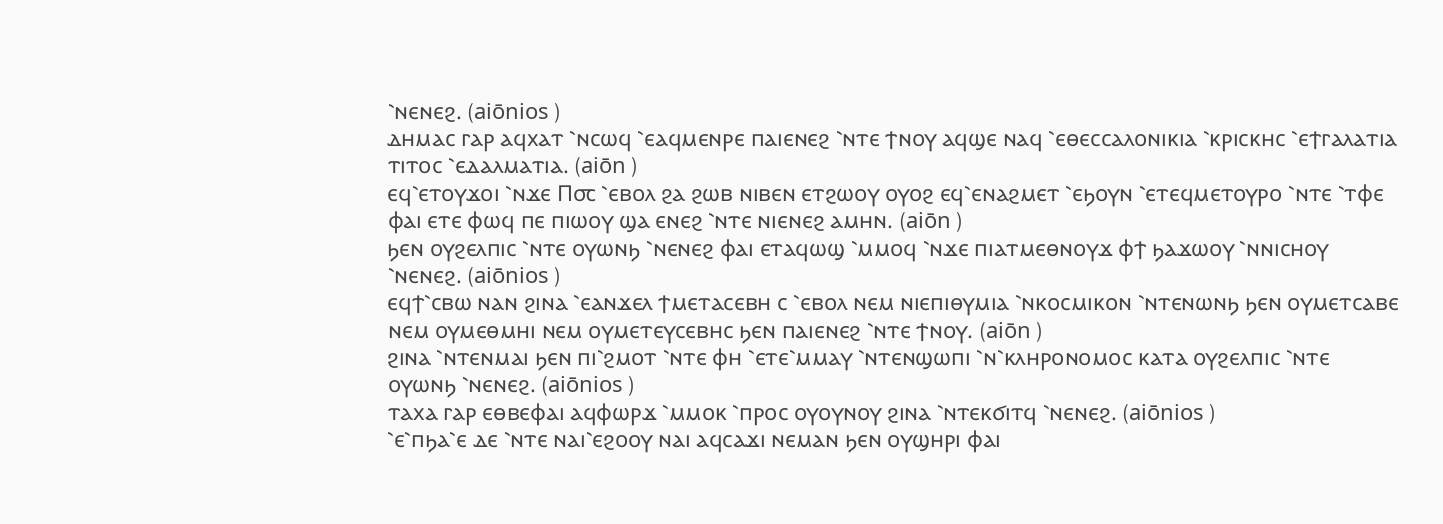⳿ⲛⲉⲛⲉϩ. (aiōnios )
ⲇⲏⲙⲁⲥ ⲅⲁⲣ ⲁϥⲭⲁⲧ ⳿ⲛⲥⲱϥ ⳿ⲉⲁϥⲙⲉⲛⲣⲉ ⲡⲁⲓⲉⲛⲉϩ ⳿ⲛⲧⲉ ϯⲛⲟⲩ ⲁϥϣⲉ ⲛⲁϥ ⳿ⲉⲑⲉⲥⲥⲁⲗⲟⲛⲓⲕⲓⲁ ⳿ⲕⲣⲓⲥⲕⲏⲥ ⳿ⲉϯⲅⲁⲗⲁⲧⲓⲁ ⲧⲓⲧⲟⲥ ⳿ⲉⲇⲁⲗⲙⲁⲧⲓⲁ. (aiōn )
ⲉϥ⳿ⲉⲧⲟⲩϫⲟⲓ ⳿ⲛϫⲉ Ⲡ⳪ ⳿ⲉⲃⲟⲗ ϩⲁ ϩⲱⲃ ⲛⲓⲃⲉⲛ ⲉⲧϩⲱⲟⲩ ⲟⲩⲟϩ ⲉϥ⳿ⲉⲛⲁϩⲙⲉⲧ ⳿ⲉϧⲟⲩⲛ ⳿ⲉⲧⲉϥⲙⲉⲧⲟⲩⲣⲟ ⳿ⲛⲧⲉ ⳿ⲧⲫⲉ ⲫⲁⲓ ⲉⲧⲉ ⲫⲱϥ ⲡⲉ ⲡⲓⲱⲟⲩ ϣⲁ ⲉⲛⲉϩ ⳿ⲛⲧⲉ ⲛⲓⲉⲛⲉϩ ⲁⲙⲏⲛ. (aiōn )
ϧⲉⲛ ⲟⲩϩⲉⲗⲡⲓⲥ ⳿ⲛⲧⲉ ⲟⲩⲱⲛϧ ⳿ⲛⲉⲛⲉϩ ⲫⲁⲓ ⲉⲧⲁϥⲱϣ ⳿ⲙⲙⲟϥ ⳿ⲛϫⲉ ⲡⲓⲁⲧⲙⲉⲑⲛⲟⲩϫ ⲫϯ ϧⲁϫⲱⲟⲩ ⳿ⲛⲛⲓⲥⲏⲟⲩ ⳿ⲛⲉⲛⲉϩ. (aiōnios )
ⲉϥϯ⳿ⲥⲃⲱ ⲛⲁⲛ ϩⲓⲛⲁ ⳿ⲉⲁⲛϫⲉⲗ ϯⲙⲉⲧⲁⲥⲉⲃⲏ ⲥ ⳿ⲉⲃⲟⲗ ⲛⲉⲙ ⲛⲓⲉⲡⲓⲑⲩⲙⲓⲁ ⳿ⲛⲕⲟⲥⲙⲓⲕⲟⲛ ⳿ⲛⲧⲉⲛⲱⲛϧ ϧⲉⲛ ⲟⲩⲙⲉⲧⲥⲁⲃⲉ ⲛⲉⲙ ⲟⲩⲙⲉⲑⲙⲏⲓ ⲛⲉⲙ ⲟⲩⲙⲉⲧⲉⲩⲥⲉⲃⲏⲥ ϧⲉⲛ ⲡⲁⲓⲉⲛⲉϩ ⳿ⲛⲧⲉ ϯⲛⲟⲩ. (aiōn )
ϩⲓⲛⲁ ⳿ⲛⲧⲉⲛⲙⲁⲓ ϧⲉⲛ ⲡⲓ⳿ϩⲙⲟⲧ ⳿ⲛⲧⲉ ⲫⲏ ⳿ⲉⲧⲉ⳿ⲙⲙⲁⲩ ⳿ⲛⲧⲉⲛϣⲱⲡⲓ ⳿ⲛ⳿ⲕⲗⲏⲣⲟⲛⲟⲙⲟⲥ ⲕⲁⲧⲁ ⲟⲩϩⲉⲗⲡⲓⲥ ⳿ⲛⲧⲉ ⲟⲩⲱⲛϧ ⳿ⲛⲉⲛⲉϩ. (aiōnios )
ⲧⲁⲭⲁ ⲅⲁⲣ ⲉⲑⲃⲉⲫⲁⲓ ⲁϥⲫⲱⲣϫ ⳿ⲙⲙⲟⲕ ⳿ⲡⲣⲟⲥ ⲟⲩⲟⲩⲛⲟⲩ ϩⲓⲛⲁ ⳿ⲛⲧⲉⲕϭⲓⲧϥ ⳿ⲛⲉⲛⲉϩ. (aiōnios )
⳿ⲉ⳿ⲡϧⲁ⳿ⲉ ⲇⲉ ⳿ⲛⲧⲉ ⲛⲁⲓ⳿ⲉϩⲟⲟⲩ ⲛⲁⲓ ⲁϥⲥⲁϫⲓ ⲛⲉⲙⲁⲛ ϧⲉⲛ ⲟⲩϣⲏⲣⲓ ⲫⲁⲓ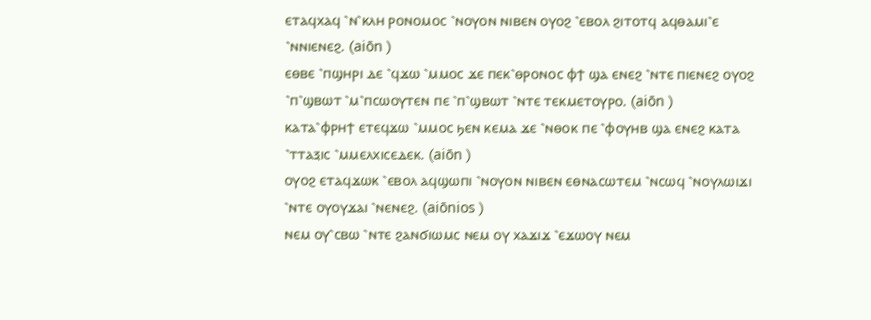ⲉⲧⲁϥⲭⲁϥ ⳿ⲛ⳿ⲕⲗⲏ ⲣⲟⲛⲟⲙⲟⲥ ⳿ⲛⲟⲩⲟⲛ ⲛⲓⲃⲉⲛ ⲟⲩⲟϩ ⳿ⲉⲃⲟⲗ ϩⲓⲧⲟⲧϥ ⲁϥⲑⲁⲙⲓ⳿ⲉ ⳿ⲛⲛⲓⲉⲛⲉϩ. (aiōn )
ⲉⲑⲃⲉ ⳿ⲡϣⲏⲣⲓ ⲇⲉ ⳿ϥϫⲱ ⳿ⲙⲙⲟⲥ ϫⲉ ⲡⲉⲕ⳿ⲑⲣⲟⲛⲟⲥ ⲫϯ ϣⲁ ⲉⲛⲉϩ ⳿ⲛⲧⲉ ⲡⲓⲉⲛⲉϩ ⲟⲩⲟϩ ⳿ⲡ⳿ϣⲃⲱⲧ ⳿ⲙ⳿ⲡⲥⲱⲟⲩⲧⲉⲛ ⲡⲉ ⳿ⲡ⳿ϣⲃⲱⲧ ⳿ⲛⲧⲉ ⲧⲉⲕⲙⲉⲧⲟⲩⲣⲟ. (aiōn )
ⲕⲁⲧⲁ⳿ⲫⲣⲏϯ ⲉⲧⲉϥϫⲱ ⳿ⲙⲙⲟⲥ ϧⲉⲛ ⲕⲉⲙⲁ ϫⲉ ⳿ⲛⲑⲟⲕ ⲡⲉ ⳿ⲫⲟⲩⲏⲃ ϣⲁ ⲉⲛⲉϩ ⲕⲁⲧⲁ ⳿ⲧⲧⲁⲝⲓⲥ ⳿ⲙⲙⲉⲗⲭⲓⲥⲉⲇⲉⲕ. (aiōn )
ⲟⲩⲟϩ ⲉⲧⲁϥϫⲱⲕ ⳿ⲉⲃⲟⲗ ⲁϥϣⲱⲡⲓ ⳿ⲛⲟⲩⲟⲛ ⲛⲓⲃⲉⲛ ⲉⲑⲛⲁⲥⲱⲧⲉⲙ ⳿ⲛⲥⲱϥ ⳿ⲛⲟⲩⲗⲱⲓϫⲓ ⳿ⲛⲧⲉ ⲟⲩⲟⲩϫⲁⲓ ⳿ⲛⲉⲛⲉϩ. (aiōnios )
ⲛⲉⲙ ⲟⲩ⳿ⲥⲃⲱ ⳿ⲛⲧⲉ ϩⲁⲛϭⲓⲱⲙⲥ ⲛⲉⲙ ⲟⲩ ⲭⲁϫⲓϫ ⳿ⲉϫⲱⲟⲩ ⲛⲉⲙ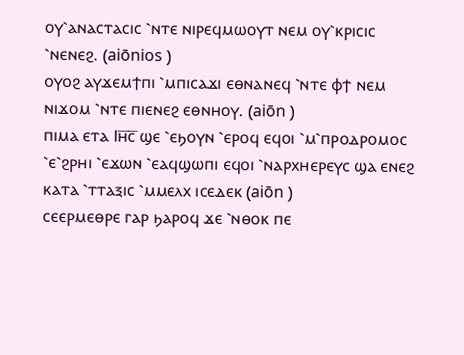ⲟⲩ⳿ⲁⲛⲁⲥⲧⲁⲥⲓⲥ ⳿ⲛⲧⲉ ⲛⲓⲣⲉϥⲙⲱⲟⲩⲧ ⲛⲉⲙ ⲟⲩ⳿ⲕⲣⲓⲥⲓⲥ ⳿ⲛⲉⲛⲉϩ. (aiōnios )
ⲟⲩⲟϩ ⲁⲩϫⲉⲙϯⲡⲓ ⳿ⲙⲡⲓⲥⲁϫⲓ ⲉⲑⲛⲁⲛⲉϥ ⳿ⲛⲧⲉ ⲫϯ ⲛⲉⲙ ⲛⲓϫⲟⲙ ⳿ⲛⲧⲉ ⲡⲓⲉⲛⲉϩ ⲉⲑⲛⲏⲟⲩ. (aiōn )
ⲡⲓⲙⲁ ⲉⲧⲁ Ⲓⲏ̅ⲥ̅ ϣⲉ ⳿ⲉϧⲟⲩⲛ ⳿ⲉⲣⲟϥ ⲉϥⲟⲓ ⳿ⲙ⳿ⲡⲣⲟⲇⲣⲟⲙⲟⲥ ⳿ⲉ⳿ϩⲣⲏⲓ ⳿ⲉϫⲱⲛ ⳿ⲉⲁϥϣⲱⲡⲓ ⲉϥⲟⲓ ⳿ⲛⲁⲣⲭⲏⲉⲣⲉⲩⲥ ϣⲁ ⲉⲛⲉϩ ⲕⲁⲧⲁ ⳿ⲧⲧⲁⲝⲓⲥ ⳿ⲙⲙⲉⲗⲭ ⲓⲥⲉⲇⲉⲕ (aiōn )
ⲥⲉⲉⲣⲙⲉⲑⲣⲉ ⲅⲁⲣ ϧⲁⲣⲟϥ ϫⲉ ⳿ⲛⲑⲟⲕ ⲡⲉ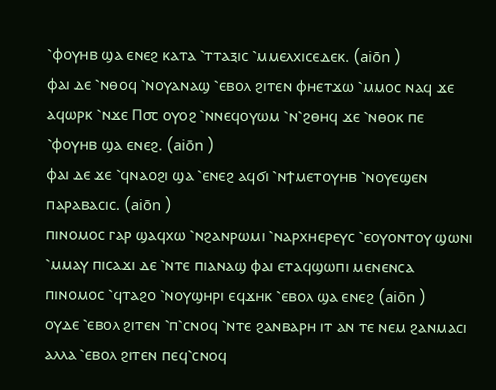⳿ⲫⲟⲩⲏⲃ ϣⲁ ⲉⲛⲉϩ ⲕⲁⲧⲁ ⳿ⲧⲧⲁⲝⲓⲥ ⳿ⲙⲙⲉⲗⲭⲓⲥⲉⲇⲉⲕ. (aiōn )
ⲫⲁⲓ ⲇⲉ ⳿ⲛⲑⲟϥ ⳿ⲛⲟⲩⲁⲛⲁϣ ⳿ⲉⲃⲟⲗ ϩⲓⲧⲉⲛ ⲫⲏⲉⲧϫⲱ ⳿ⲙⲙⲟⲥ ⲛⲁϥ ϫⲉ ⲁϥⲱⲣⲕ ⳿ⲛϫⲉ Ⲡ⳪ ⲟⲩⲟϩ ⳿ⲛⲛⲉϥⲟⲩⲱⲙ ⳿ⲛ⳿ϩⲑⲏϥ ϫⲉ ⳿ⲛⲑⲟⲕ ⲡⲉ ⳿ⲫⲟⲩⲏⲃ ϣⲁ ⲉⲛⲉϩ. (aiōn )
ⲫⲁⲓ ⲇⲉ ϫⲉ ⳿ϥⲛⲁⲟϩⲓ ϣⲁ ⳿ⲉⲛⲉϩ ⲁϥϭⲓ ⳿ⲛϯⲙⲉⲧⲟⲩⲏⲃ ⳿ⲛⲟⲩⲉϣⲉⲛ ⲡⲁⲣⲁⲃⲁⲥⲓⲥ. (aiōn )
ⲡⲓⲛⲟⲙⲟⲥ ⲅⲁⲣ ϣⲁϥⲭⲱ ⳿ⲛϩⲁⲛⲣⲱⲙⲓ ⳿ⲛⲁⲣⲭⲏⲉⲣⲉⲩⲥ ⳿ⲉⲟⲩⲟⲛⲧⲟⲩ ϣⲱⲛⲓ ⳿ⲙⲙⲁⲩ ⲡⲓⲥⲁϫⲓ ⲇⲉ ⳿ⲛⲧⲉ ⲡⲓⲁⲛⲁϣ ⲫⲁⲓ ⲉⲧⲁϥϣⲱⲡⲓ ⲙⲉⲛⲉⲛⲥⲁ ⲡⲓⲛⲟⲙⲟⲥ ⳿ϥⲧⲁϩⲟ ⳿ⲛⲟⲩϣⲏⲣⲓ ⲉϥϫⲏⲕ ⳿ⲉⲃⲟⲗ ϣⲁ ⲉⲛⲉϩ (aiōn )
ⲟⲩⲇⲉ ⳿ⲉⲃⲟⲗ ϩⲓⲧⲉⲛ ⳿ⲡ⳿ⲥⲛⲟϥ ⳿ⲛⲧⲉ ϩⲁⲛⲃⲁⲣⲏ ⲓⲧ ⲁⲛ ⲧⲉ ⲛⲉⲙ ϩⲁⲛⲙⲁⲥⲓ ⲁⲗⲗⲁ ⳿ⲉⲃⲟⲗ ϩⲓⲧⲉⲛ ⲡⲉϥ⳿ⲥⲛⲟϥ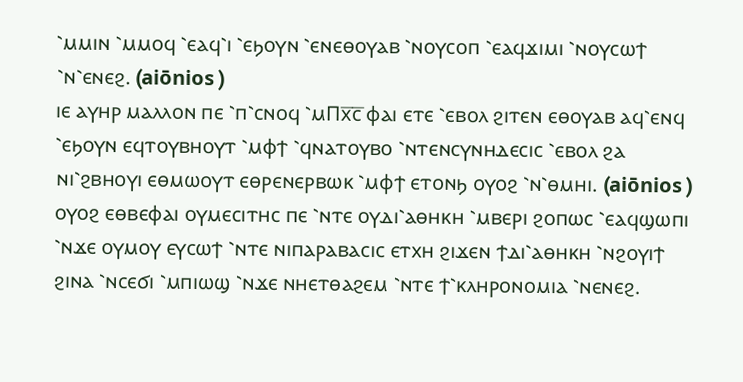⳿ⲙⲙⲓⲛ ⳿ⲙⲙⲟϥ ⳿ⲉⲁϥ⳿ⲓ ⳿ⲉϧⲟⲩⲛ ⳿ⲉⲛⲉⲑⲟⲩⲁⲃ ⳿ⲛⲟⲩⲥⲟⲡ ⳿ⲉⲁϥϫⲓⲙⲓ ⳿ⲛⲟⲩⲥⲱϯ ⳿ⲛ⳿ⲉⲛⲉϩ. (aiōnios )
ⲓⲉ ⲁⲩⲏⲣ ⲙⲁⲗⲗⲟⲛ ⲡⲉ ⳿ⲡ⳿ⲥⲛⲟϥ ⳿ⲙⲠⲭ̅ⲥ̅ ⲫⲁⲓ ⲉⲧⲉ ⳿ⲉⲃⲟⲗ ϩⲓⲧⲉⲛ ⲉⲑⲟⲩⲁⲃ ⲁϥ⳿ⲉⲛϥ ⳿ⲉϧⲟⲩⲛ ⲉϥⲧⲟⲩⲃⲏⲟⲩⲧ ⳿ⲙⲫϯ ⳿ϥⲛⲁⲧⲟⲩⲃⲟ ⳿ⲛⲧⲉⲛⲥⲩⲛⲏⲇⲉⲥⲓⲥ ⳿ⲉⲃⲟⲗ ϩⲁ ⲛⲓ⳿ϩⲃⲏⲟⲩⲓ ⲉⲑⲙⲱⲟⲩⲧ ⲉⲑⲣⲉⲛⲉⲣⲃⲱⲕ ⳿ⲙⲫϯ ⲉⲧⲟⲛϧ ⲟⲩⲟϩ ⳿ⲛ⳿ⲑⲙⲏⲓ. (aiōnios )
ⲟⲩⲟϩ ⲉⲑⲃⲉⲫⲁⲓ ⲟⲩⲙⲉⲥⲓⲧⲏⲥ ⲡⲉ ⳿ⲛⲧⲉ ⲟⲩⲇⲓ⳿ⲁⲑⲏⲕⲏ ⳿ⲙⲃⲉⲣⲓ ϩⲟⲡⲱⲥ ⳿ⲉⲁϥϣⲱⲡⲓ ⳿ⲛϫⲉ ⲟⲩⲙⲟⲩ ⲉⲩⲥⲱϯ ⳿ⲛⲧⲉ ⲛⲓⲡⲁⲣⲁⲃⲁⲥⲓⲥ ⲉⲧⲭⲏ ϩⲓϫⲉⲛ ϯⲇⲓ⳿ⲁⲑⲏⲕⲏ ⳿ⲛϩⲟⲩⲓϯ ϩⲓⲛⲁ ⳿ⲛⲥⲉϭⲓ ⳿ⲙⲡⲓⲱϣ ⳿ⲛϫⲉ ⲛⲏⲉⲧⲑⲁϩⲉⲙ ⳿ⲛⲧⲉ ϯ⳿ⲕⲗⲏⲣⲟⲛⲟⲙⲓⲁ ⳿ⲛⲉⲛⲉϩ.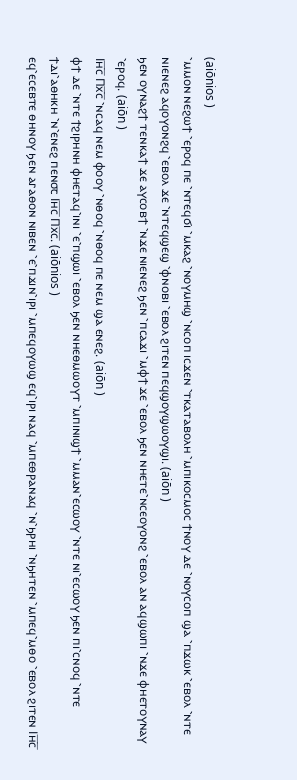(aiōnios )
⳿ⲙⲙⲟⲛ ⲛⲉϩⲱϯ ⳿ⲉⲣⲟϥ ⲡⲉ ⳿ⲛⲧⲉϥϭⲓ ⳿ⲙⲕⲁϩ ⳿ⲛⲟⲩⲙⲏϣ ⳿ⲛⲥⲟⲡ ⲓⲥϫⲉⲛ ⳿ⲧⲕⲁⲧⲁⲃⲟⲗⲏ ⳿ⲙⲡⲓⲕⲟⲥⲙⲟⲥ ϯⲛⲟⲩ ⲇⲉ ⳿ⲛⲟⲩⲥⲟⲡ ϣⲁ ⳿ⲡϫⲱⲕ ⳿ⲉⲃⲟⲗ ⳿ⲛⲧⲉ ⲛⲓⲉⲛⲉϩ ⲁϥⲟⲩⲟⲛϩϥ ⳿ⲉⲃⲟⲗ ϫⲉ ⳿ⲛⲧⲉϥϣⲉϣ ⳿ⲫⲛⲟⲃⲓ ⳿ⲉⲃⲟⲗ ϩⲓⲧⲉⲛ ⲡⲉϥϣⲟⲩϣⲱⲟⲩϣⲓ. (aiōn )
ϧⲉⲛ ⲟⲩⲛⲁϩϯ ⲧⲉⲛⲕⲁϯ ϫⲉ ⲁⲩⲥⲟⲃϯ ⳿ⲛϫⲉ ⲛⲓⲉⲛⲉϩ ϧⲉⲛ ⳿ⲡⲥⲁϫⲓ ⳿ⲙⲫϯ ϫⲉ ⳿ⲉⲃⲟⲗ ϧⲉⲛ ⲛⲏⲉⲧⲉ⳿ⲛⲥⲉⲟⲩⲟⲛϩ ⳿ⲉⲃⲟⲗ ⲁⲛ ⲁϥϣⲱⲡⲓ ⳿ⲛϫⲉ ⲫⲏⲉⲧⲟⲩⲛⲁⲩ ⳿ⲉⲣⲟϥ. (aiōn )
Ⲓⲏ̅ⲥ̅ Ⲡⲭ̅ⲥ̅ ⳿ⲛⲥⲁϥ ⲛⲉⲙ ⲫⲟⲟⲩ ⳿ⲛⲑⲟϥ ⳿ⲛⲑⲟϥ ⲡⲉ ⲛⲉⲙ ϣⲁ ⲉⲛⲉϩ. (aiōn )
ⲫϯ ⲇⲉ ⳿ⲛⲧⲉ ϯϩⲓⲣⲏⲛⲏ ⲫⲏⲉⲧⲁϥ⳿ⲓⲛⲓ ⳿ⲉ⳿ⲡϣⲱⲓ ⳿ⲉⲃⲟⲗ ϧⲉⲛ ⲛⲏⲉⲑⲙⲱⲟⲩⲧ ⳿ⲙⲡⲓⲛⲓϣϯ ⳿ⲙⲙⲁⲛ⳿ⲉⲥⲱⲟⲩ ⳿ⲛⲧⲉ ⲛⲓ⳿ⲉⲥⲱⲟⲩ ϧⲉⲛ ⲡⲓ⳿ⲥⲛⲟϥ ⳿ⲛⲧⲉ ϯⲇⲓ⳿ⲁⲑⲏⲕⲏ ⳿ⲛ⳿ⲉⲛⲉϩ ⲡⲉⲛ⳪ Ⲓⲏ̅ⲥ̅ Ⲡⲭ̅ⲥ̅. (aiōnios )
ⲉϥ⳿ⲉⲥⲉⲃⲧⲉ ⲑⲏⲛⲟⲩ ϧⲉⲛ ⲁⲅⲁⲑⲟⲛ ⲛⲓⲃⲉⲛ ⳿ⲉ⳿ⲡϫⲓⲛ⳿ⲓⲣⲓ ⳿ⲙⲡⲉϥⲟⲩⲱϣ ⲉϥ⳿ⲓⲣⲓ ⲛⲁϥ ⳿ⲙⲡⲉⲑⲣⲁⲛⲁϥ ⳿ⲛ⳿ϧⲣⲏⲓ ⳿ⲛϧⲏⲧⲉⲛ ⳿ⲙⲡⲉϥ⳿ⲙⲑⲟ ⳿ⲉⲃⲟⲗ ϩⲓⲧⲉⲛ Ⲓⲏ̅ⲥ̅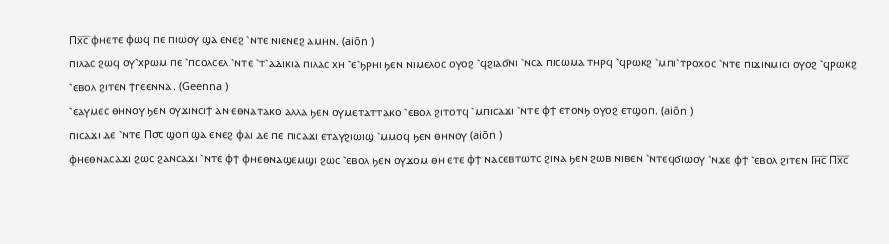Ⲡⲭ̅ⲥ̅ ⲫⲏⲉⲧⲉ ⲫⲱϥ ⲡⲉ ⲡⲓⲱⲟⲩ ϣⲁ ⲉⲛⲉϩ ⳿ⲛⲧⲉ ⲛⲓⲉⲛⲉϩ ⲁⲙⲏⲛ. (aiōn )
ⲡⲓⲗⲁⲥ ϩⲱϥ ⲟⲩ⳿ⲭⲣⲱⲙ ⲡⲉ ⳿ⲡⲥⲟⲗⲥⲉⲗ ⳿ⲛⲧⲉ ⳿ⲧ⳿ⲁⲇⲓⲕⲓⲁ ⲡⲓⲗⲁⲥ ⲭⲏ ⳿ⲉ⳿ϧⲣⲏⲓ ϧⲉⲛ ⲛⲓⲙⲉⲗⲟⲥ ⲟⲩⲟϩ ⳿ϥϩⲓⲁϭⲛⲓ ⳿ⲛⲥⲁ ⲡⲓⲥⲱⲙⲁ ⲧⲏⲣϥ ⳿ϥⲣⲱⲕϩ ⳿ⲙⲡⲓ⳿ⲧⲣⲟⲭⲟⲥ ⳿ⲛⲧⲉ ⲡⲓϫⲓⲛⲙⲓⲥⲓ ⲟⲩⲟϩ ⳿ϥⲣⲱⲕϩ ⳿ⲉⲃⲟⲗ ϩⲓⲧⲉⲛ ϯⲅⲉⲉⲛⲛⲁ. (Geenna )
⳿ⲉⲁⲩⲙⲉⲥ ⲑⲏⲛⲟⲩ ϧⲉⲛ ⲟⲩϫⲓⲛⲥⲓϯ ⲁⲛ ⲉⲑⲛⲁⲧⲁⲕⲟ ⲁⲗⲗⲁ ϧⲉⲛ ⲟⲩⲙⲉⲧⲁⲧⲧⲁⲕⲟ ⳿ⲉⲃⲟⲗ ϩⲓⲧⲟⲧϥ ⳿ⲙⲡⲓⲥⲁϫⲓ ⳿ⲛⲧⲉ ⲫϯ ⲉⲧⲟⲛϧ ⲟⲩⲟϩ ⲉⲧϣⲟⲡ. (aiōn )
ⲡⲓⲥⲁϫⲓ ⲇⲉ ⳿ⲛⲧⲉ Ⲡ⳪ ϣⲟⲡ ϣⲁ ⲉⲛⲉϩ ⲫⲁⲓ ⲇⲉ ⲡⲉ ⲡⲓⲥⲁϫⲓ ⲉⲧⲁⲩϩⲓⲱⲓϣ ⳿ⲙⲙⲟϥ ϧⲉⲛ ⲑⲏⲛⲟⲩ (aiōn )
ⲫⲏⲉⲑⲛⲁⲥⲁϫⲓ ϩⲱⲥ ϩⲁⲛⲥⲁϫⲓ ⳿ⲛⲧⲉ ⲫϯ ⲫⲏⲉⲑⲛⲁϣⲉⲙϣⲓ ϩⲱⲥ ⳿ⲉⲃⲟⲗ ϧⲉⲛ ⲟⲩϫⲟⲙ ⲑⲏ ⲉⲧⲉ ⲫϯ ⲛⲁⲥⲉⲃⲧⲱⲧⲥ ϩⲓⲛⲁ ϧⲉⲛ ϩⲱⲃ ⲛⲓⲃⲉⲛ ⳿ⲛⲧⲉϥϭⲓⲱⲟⲩ ⳿ⲛϫⲉ ⲫϯ ⳿ⲉⲃⲟⲗ ϩⲓⲧⲉⲛ Ⲓⲏ̅ⲥ̅ Ⲡⲭ̅ⲥ̅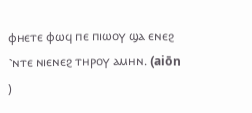ⲫⲏⲉⲧⲉ ⲫⲱϥ ⲡⲉ ⲡⲓⲱⲟⲩ ϣⲁ ⲉⲛⲉϩ ⳿ⲛⲧⲉ ⲛⲓⲉⲛⲉϩ ⲧⲏⲣⲟⲩ ⲁⲙⲏⲛ. (aiōn )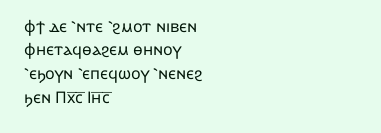ⲫϯ ⲇⲉ ⳿ⲛⲧⲉ ⳿ϩⲙⲟⲧ ⲛⲓⲃⲉⲛ ⲫⲏⲉⲧⲁϥⲑⲁϩⲉⲙ ⲑⲏⲛⲟⲩ ⳿ⲉϧⲟⲩⲛ ⳿ⲉⲡⲉϥⲱⲟⲩ ⳿ⲛⲉⲛⲉϩ ϧⲉⲛ Ⲡⲭ̅ⲥ̅ Ⲓⲏ̅ⲥ̅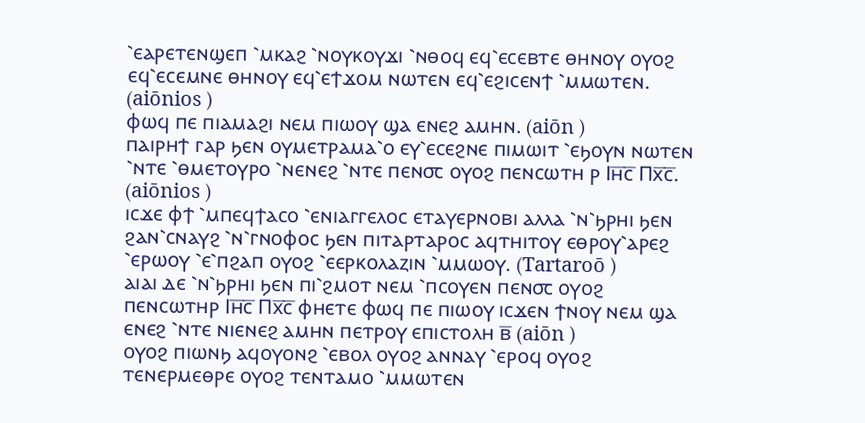⳿ⲉⲁⲣⲉⲧⲉⲛϣⲉⲡ ⳿ⲙⲕⲁϩ ⳿ⲛⲟⲩⲕⲟⲩϫⲓ ⳿ⲛⲑⲟϥ ⲉϥ⳿ⲉⲥⲉⲃⲧⲉ ⲑⲏⲛⲟⲩ ⲟⲩⲟϩ ⲉϥ⳿ⲉⲥⲉⲙⲛⲉ ⲑⲏⲛⲟⲩ ⲉϥ⳿ⲉϯϫⲟⲙ ⲛⲱⲧⲉⲛ ⲉϥ⳿ⲉϩⲓⲥⲉⲛϯ ⳿ⲙⲙⲱⲧⲉⲛ. (aiōnios )
ⲫⲱϥ ⲡⲉ ⲡⲓⲁⲙⲁϩⲓ ⲛⲉⲙ ⲡⲓⲱⲟⲩ ϣⲁ ⲉⲛⲉϩ ⲁⲙⲏⲛ. (aiōn )
ⲡⲁⲓⲣⲏϯ ⲅⲁⲣ ϧⲉⲛ ⲟⲩⲙⲉⲧⲣⲁⲙⲁ⳿ⲟ ⲉⲩ⳿ⲉⲥⲉϩⲛⲉ ⲡⲓⲙⲱⲓⲧ ⳿ⲉϧⲟⲩⲛ ⲛⲱⲧⲉⲛ ⳿ⲛⲧⲉ ⳿ⲑⲙⲉⲧⲟⲩⲣⲟ ⳿ⲛⲉⲛⲉϩ ⳿ⲛⲧⲉ ⲡⲉⲛ⳪ ⲟⲩⲟϩ ⲡⲉⲛⲥⲱⲧⲏ ⲣ Ⲓⲏ̅ⲥ̅ Ⲡⲭ̅ⲥ̅. (aiōnios )
ⲓⲥϫⲉ ⲫϯ ⳿ⲙⲡⲉϥϯⲁⲥⲟ ⳿ⲉⲛⲓⲁⲅⲅⲉⲗⲟⲥ ⲉⲧⲁⲩⲉⲣⲛⲟⲃⲓ ⲁⲗⲗⲁ ⳿ⲛ⳿ϧⲣⲏⲓ ϧⲉⲛ ϩⲁⲛ⳿ⲥⲛⲁⲩϩ ⳿ⲛ⳿ⲅⲛⲟⲫⲟⲥ ϧⲉⲛ ⲡⲓⲧⲁⲣⲧⲁⲣⲟⲥ ⲁϥⲧⲏⲓⲧⲟⲩ ⲉⲑⲣⲟⲩ⳿ⲁⲣⲉϩ ⳿ⲉⲣⲱⲟⲩ ⳿ⲉ⳿ⲡϩⲁⲡ ⲟⲩⲟϩ ⳿ⲉⲉⲣⲕⲟⲗⲁⲍⲓⲛ ⳿ⲙⲙⲱⲟⲩ. (Tartaroō )
ⲁⲓⲁⲓ ⲇⲉ ⳿ⲛ⳿ϧⲣⲏⲓ ϧⲉⲛ ⲡⲓ⳿ϩⲙⲟⲧ ⲛⲉⲙ ⳿ⲡⲥⲟⲩⲉⲛ ⲡⲉⲛ⳪ ⲟⲩⲟϩ ⲡⲉⲛⲥⲱⲧⲏⲣ Ⲓⲏ̅ⲥ̅ Ⲡⲭ̅ⲥ̅ ⲫⲏⲉⲧⲉ ⲫⲱϥ ⲡⲉ ⲡⲓⲱⲟⲩ ⲓⲥϫⲉⲛ ϯⲛⲟⲩ ⲛⲉⲙ ϣⲁ ⲉⲛⲉϩ ⳿ⲛⲧⲉ ⲛⲓⲉⲛⲉϩ ⲁⲙⲏⲛ ⲡⲉⲧⲣⲟⲩ ⲉⲡⲓⲥⲧⲟⲗⲏ ⲃ̅ (aiōn )
ⲟⲩⲟϩ ⲡⲓⲱⲛϧ ⲁϥⲟⲩⲟⲛϩ ⳿ⲉⲃⲟⲗ ⲟⲩⲟϩ ⲁⲛⲛⲁⲩ ⳿ⲉⲣⲟϥ ⲟⲩⲟϩ ⲧⲉⲛⲉⲣⲙⲉⲑⲣⲉ ⲟⲩⲟϩ ⲧⲉⲛⲧⲁⲙⲟ ⳿ⲙⲙⲱⲧⲉⲛ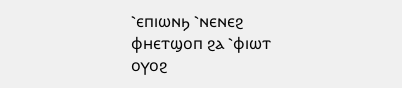⳿ⲉⲡⲓⲱⲛϧ ⳿ⲛⲉⲛⲉϩ ⲫⲏⲉⲧϣⲟⲡ ϩⲁ ⳿ⲫⲓⲱⲧ ⲟⲩⲟϩ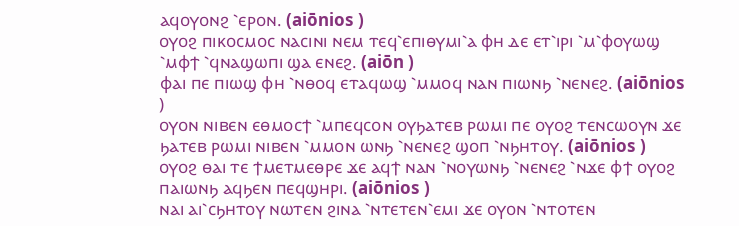ⲁϥⲟⲩⲟⲛϩ ⳿ⲉⲣⲟⲛ. (aiōnios )
ⲟⲩⲟϩ ⲡⲓⲕⲟⲥⲙⲟⲥ ⲛⲁⲥⲓⲛⲓ ⲛⲉⲙ ⲧⲉϥ⳿ⲉⲡⲓⲑⲩⲙⲓ⳿ⲁ ⲫⲏ ⲇⲉ ⲉⲧ⳿ⲓⲣⲓ ⳿ⲙ⳿ⲫⲟⲩⲱϣ ⳿ⲙⲫϯ ⳿ϥⲛⲁϣⲱⲡⲓ ϣⲁ ⲉⲛⲉϩ. (aiōn )
ⲫⲁⲓ ⲡⲉ ⲡⲓⲱϣ ⲫⲏ ⳿ⲛⲑⲟϥ ⲉⲧⲁϥⲱϣ ⳿ⲙⲙⲟϥ ⲛⲁⲛ ⲡⲓⲱⲛϧ ⳿ⲛⲉⲛⲉϩ. (aiōnios )
ⲟⲩⲟⲛ ⲛⲓⲃⲉⲛ ⲉⲑⲙⲟⲥϯ ⳿ⲙⲡⲉϥⲥⲟⲛ ⲟⲩϧⲁⲧⲉⲃ ⲣⲱⲙⲓ ⲡⲉ ⲟⲩⲟϩ ⲧⲉⲛⲥⲱⲟⲩⲛ ϫⲉ ϧⲁⲧⲉⲃ ⲣⲱⲙⲓ ⲛⲓⲃⲉⲛ ⳿ⲙⲙⲟⲛ ⲱⲛϧ ⳿ⲛⲉⲛⲉϩ ϣⲟⲡ ⳿ⲛϧⲏⲧⲟⲩ. (aiōnios )
ⲟⲩⲟϩ ⲑⲁⲓ ⲧⲉ ϯⲙⲉⲧⲙⲉⲑⲣⲉ ϫⲉ ⲁϥϯ ⲛⲁⲛ ⳿ⲛⲟⲩⲱⲛϧ ⳿ⲛⲉⲛⲉϩ ⳿ⲛϫⲉ ⲫϯ ⲟⲩⲟϩ ⲡⲁⲓⲱⲛϧ ⲁϥϧⲉⲛ ⲡⲉϥϣⲏⲣⲓ. (aiōnios )
ⲛⲁⲓ ⲁⲓ⳿ⲥϧⲏⲧⲟⲩ ⲛⲱⲧⲉⲛ ϩⲓⲛⲁ ⳿ⲛⲧⲉⲧⲉⲛ⳿ⲉⲙⲓ ϫⲉ ⲟⲩⲟⲛ ⳿ⲛⲧⲟⲧⲉⲛ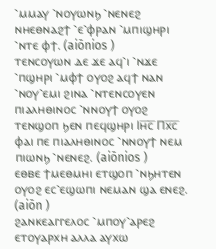⳿ⲙⲙⲁⲩ ⳿ⲛⲟⲩⲱⲛϧ ⳿ⲛⲉⲛⲉϩ ⲛⲏⲉⲑⲛⲁϩϯ ⳿ⲉ⳿ⲫⲣⲁⲛ ⳿ⲙⲡⲓϣⲏⲣⲓ ⳿ⲛⲧⲉ ⲫϯ. (aiōnios )
ⲧⲉⲛⲥⲟⲩⲱⲛ ⲇⲉ ϫⲉ ⲁϥ⳿ⲓ ⳿ⲛϫⲉ ⳿ⲡϣⲏⲣⲓ ⳿ⲙⲫϯ ⲟⲩⲟϩ ⲁϥϯ ⲛⲁⲛ ⳿ⲛⲟⲩ⳿ⲉⲙⲓ ϩⲓⲛⲁ ⳿ⲛⲧⲉⲛⲥⲟⲩⲉⲛ ⲡⲓⲁⲗⲏⲑⲓⲛⲟⲥ ⳿ⲛⲛⲟⲩϯ ⲟⲩⲟϩ ⲧⲉⲛϣⲟⲡ ϧⲉⲛ ⲡⲉϥϣⲏⲣⲓ Ⲓⲏ̅ⲥ̅ Ⲡⲭ̅ⲥ̅ ⲫⲁⲓ ⲡⲉ ⲡⲓⲁⲗⲏⲑⲓⲛⲟⲥ ⳿ⲛⲛⲟⲩϯ ⲛⲉⲙ ⲡⲓⲱⲛϧ ⳿ⲛⲉⲛⲉϩ. (aiōnios )
ⲉⲑⲃⲉ ϯⲙⲉⲑⲙⲏⲓ ⲉⲧϣⲟⲡ ⳿ⲛϧⲏⲧⲉⲛ ⲟⲩⲟϩ ⲉⲥ⳿ⲉϣⲱⲡⲓ ⲛⲉⲙⲁⲛ ϣⲁ ⲉⲛⲉϩ. (aiōn )
ϩⲁⲛⲕⲉⲁⲅⲅⲉⲗⲟⲥ ⳿ⲙⲡⲟⲩ⳿ⲁⲣⲉϩ ⲉⲧⲟⲩⲁⲣⲭⲏ ⲁⲗⲗⲁ ⲁⲩⲭⲱ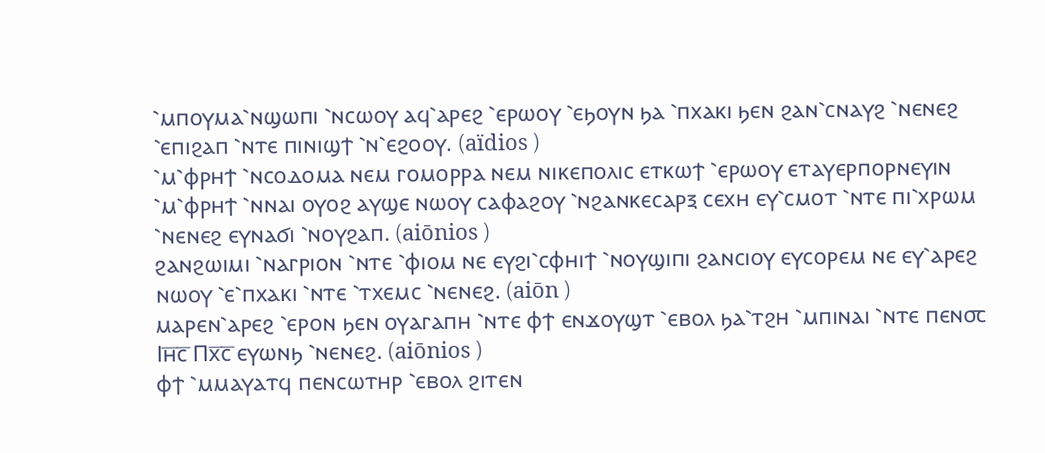⳿ⲙⲡⲟⲩⲙⲁ⳿ⲛϣⲱⲡⲓ ⳿ⲛⲥⲱⲟⲩ ⲁϥ⳿ⲁⲣⲉϩ ⳿ⲉⲣⲱⲟⲩ ⳿ⲉϧⲟⲩⲛ ϧⲁ ⳿ⲡⲭⲁⲕⲓ ϧⲉⲛ ϩⲁⲛ⳿ⲥⲛⲁⲩϩ ⳿ⲛⲉⲛⲉϩ ⳿ⲉⲡⲓϩⲁⲡ ⳿ⲛⲧⲉ ⲡⲓⲛⲓϣϯ ⳿ⲛ⳿ⲉϩⲟⲟⲩ. (aïdios )
⳿ⲙ⳿ⲫⲣⲏϯ ⳿ⲛⲥⲟⲇⲟⲙⲁ ⲛⲉⲙ ⲅⲟⲙⲟⲣⲣⲁ ⲛⲉⲙ ⲛⲓⲕⲉⲡⲟⲗⲓⲥ ⲉⲧⲕⲱϯ ⳿ⲉⲣⲱⲟⲩ ⲉⲧⲁⲩⲉⲣⲡⲟⲣⲛⲉⲩⲓⲛ ⳿ⲙ⳿ⲫⲣⲏϯ ⳿ⲛⲛⲁⲓ ⲟⲩⲟϩ ⲁⲩϣⲉ ⲛⲱⲟⲩ ⲥⲁⲫⲁϩⲟⲩ ⳿ⲛϩⲁⲛⲕⲉⲥⲁⲣⲝ ⲥⲉⲭⲏ ⲉⲩ⳿ⲥⲙⲟⲧ ⳿ⲛⲧⲉ ⲡⲓ⳿ⲭⲣⲱⲙ ⳿ⲛⲉⲛⲉϩ ⲉⲩⲛⲁϭⲓ ⳿ⲛⲟⲩϩⲁⲡ. (aiōnios )
ϩⲁⲛϩⲱⲓⲙⲓ ⳿ⲛⲁⲅⲣⲓⲟⲛ ⳿ⲛⲧⲉ ⳿ⲫⲓⲟⲙ ⲛⲉ ⲉⲩϩⲓ⳿ⲥⲫⲏⲓϯ ⳿ⲛⲟⲩϣⲓⲡⲓ ϩⲁⲛⲥⲓⲟⲩ ⲉⲩⲥⲟⲣⲉⲙ ⲛⲉ ⲉⲩ⳿ⲁⲣⲉϩ ⲛⲱⲟⲩ ⳿ⲉ⳿ⲡⲭⲁⲕⲓ ⳿ⲛⲧⲉ ⳿ⲧⲭⲉⲙⲥ ⳿ⲛⲉⲛⲉϩ. (aiōn )
ⲙⲁⲣⲉⲛ⳿ⲁⲣⲉϩ ⳿ⲉⲣⲟⲛ ϧⲉⲛ ⲟⲩⲁⲅⲁⲡⲏ ⳿ⲛⲧⲉ ⲫϯ ⲉⲛϫⲟⲩϣⲧ ⳿ⲉⲃⲟⲗ ϧⲁ⳿ⲧϩⲏ ⳿ⲙⲡⲓⲛⲁⲓ ⳿ⲛⲧⲉ ⲡⲉⲛ⳪ Ⲓⲏ̅ⲥ̅ Ⲡⲭ̅ⲥ̅ ⲉⲩⲱⲛϧ ⳿ⲛⲉⲛⲉϩ. (aiōnios )
ⲫϯ ⳿ⲙⲙⲁⲩⲁⲧϥ ⲡⲉⲛⲥⲱⲧⲏⲣ ⳿ⲉⲃⲟⲗ ϩⲓⲧⲉⲛ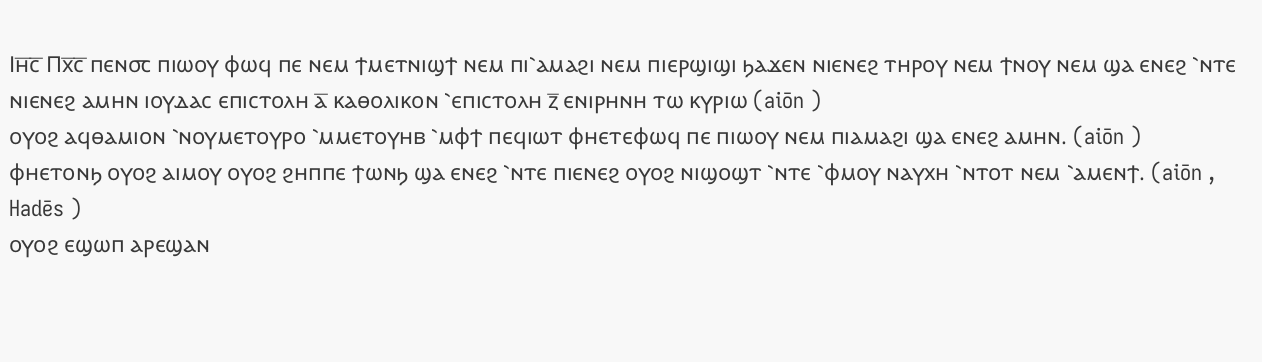Ⲓⲏ̅ⲥ̅ Ⲡⲭ̅ⲥ̅ ⲡⲉⲛ⳪ ⲡⲓⲱⲟⲩ ⲫⲱϥ ⲡⲉ ⲛⲉⲙ ϯⲙⲉⲧⲛⲓϣϯ ⲛⲉⲙ ⲡⲓ⳿ⲁⲙⲁϩⲓ ⲛⲉⲙ ⲡⲓⲉⲣϣⲓϣⲓ ϧⲁϫⲉⲛ ⲛⲓⲉⲛⲉϩ ⲧⲏⲣⲟⲩ ⲛⲉⲙ ϯⲛⲟⲩ ⲛⲉⲙ ϣⲁ ⲉⲛⲉϩ ⳿ⲛⲧⲉ ⲛⲓⲉⲛⲉϩ ⲁⲙⲏⲛ ⲓⲟⲩⲇⲁⲥ ⲉⲡⲓⲥⲧⲟⲗⲏ ⲁ̅ ⲕⲁⲑⲟⲗⲓⲕⲟⲛ ⳿ⲉⲡⲓⲥⲧⲟⲗⲏ ⲍ̅ ⲉⲛⲓⲣⲏⲛⲏ ⲧⲱ ⲕⲩⲣⲓⲱ (aiōn )
ⲟⲩⲟϩ ⲁϥⲑⲁⲙⲓⲟⲛ ⳿ⲛⲟⲩⲙⲉⲧⲟⲩⲣⲟ ⳿ⲙⲙⲉⲧⲟⲩⲏⲃ ⳿ⲙⲫϯ ⲡⲉϥⲓⲱⲧ ⲫⲏⲉⲧⲉⲫⲱϥ ⲡⲉ ⲡⲓⲱⲟⲩ ⲛⲉⲙ ⲡⲓⲁⲙⲁϩⲓ ϣⲁ ⲉⲛⲉϩ ⲁⲙⲏⲛ. (aiōn )
ⲫⲏⲉⲧⲟⲛϧ ⲟⲩⲟϩ ⲁⲓⲙⲟⲩ ⲟⲩⲟϩ ϩⲏⲡⲡⲉ ϯⲱⲛϧ ϣⲁ ⲉⲛⲉϩ ⳿ⲛⲧⲉ ⲡⲓⲉⲛⲉϩ ⲟⲩⲟϩ ⲛⲓϣⲟϣⲧ ⳿ⲛⲧⲉ ⳿ⲫⲙⲟⲩ ⲛⲁⲩⲭⲏ ⳿ⲛⲧⲟⲧ ⲛⲉⲙ ⳿ⲁⲙⲉⲛϯ. (aiōn , Hadēs )
ⲟⲩⲟϩ ⲉϣⲱⲡ ⲁⲣⲉϣⲁⲛ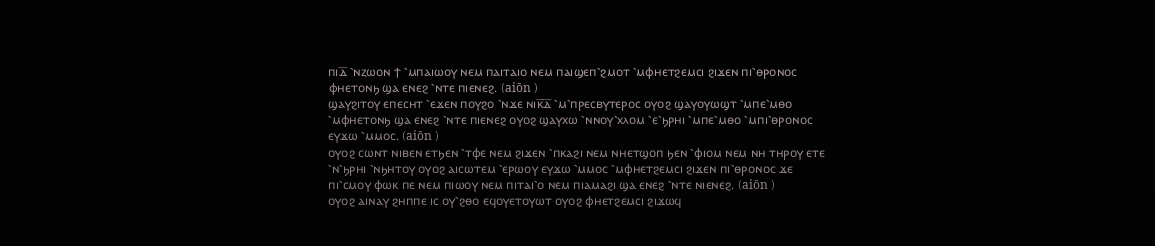ⲡⲓⲇ̅ ⳿ⲛⲍⲱⲟⲛ ϯ ⳿ⲙⲡⲁⲓⲱⲟⲩ ⲛⲉⲙ ⲡⲁⲓⲧⲁⲓⲟ ⲛⲉⲙ ⲡⲁⲓϣⲉⲡ⳿ϩⲙⲟⲧ ⳿ⲙⲫⲏⲉⲧϩⲉⲙⲥⲓ ϩⲓϫⲉⲛ ⲡⲓ⳿ⲑⲣⲟⲛⲟⲥ ⲫⲏⲉⲧⲟⲛϧ ϣⲁ ⲉⲛⲉϩ ⳿ⲛⲧⲉ ⲡⲓⲉⲛⲉϩ. (aiōn )
ϣⲁⲩϩⲓⲧⲟⲩ ⲉⲡⲉⲥⲏⲧ ⳿ⲉϫⲉⲛ ⲡⲟⲩϩⲟ ⳿ⲛϫⲉ ⲛⲓⲕ̅ⲇ̅ ⳿ⲙ⳿ⲡⲣⲉⲥⲃⲩⲧⲉⲣⲟⲥ ⲟⲩⲟϩ ϣⲁⲩⲟⲩⲱϣⲧ ⳿ⲙⲡⲉ⳿ⲙⲑⲟ ⳿ⲙⲫⲏⲉⲧⲟⲛϧ ϣⲁ ⲉⲛⲉϩ ⳿ⲛⲧⲉ ⲡⲓⲉⲛⲉϩ ⲟⲩⲟϩ ϣⲁⲩⲭⲱ ⳿ⲛⲛⲟⲩ⳿ⲭⲗⲟⲙ ⳿ⲉ⳿ϧⲣⲏⲓ ⳿ⲙⲡⲉ⳿ⲙⲑⲟ ⳿ⲙⲡⲓ⳿ⲑⲣⲟⲛⲟⲥ ⲉⲩϫⲱ ⳿ⲙⲙⲟⲥ. (aiōn )
ⲟⲩⲟϩ ⲥⲱⲛⲧ ⲛⲓⲃⲉⲛ ⲉⲧϧⲉⲛ ⳿ⲧⲫⲉ ⲛⲉⲙ ϩⲓϫⲉⲛ ⳿ⲡⲕⲁϩⲓ ⲛⲉⲙ ⲛⲏⲉⲧϣⲟⲡ ϧⲉⲛ ⳿ⲫⲓⲟⲙ ⲛⲉⲙ ⲛⲏ ⲧⲏⲣⲟⲩ ⲉⲧⲉ ⳿ⲛ⳿ϧⲣⲏⲓ ⳿ⲛϧⲏⲧⲟⲩ ⲟⲩⲟϩ ⲁⲓⲥⲱⲧⲉⲙ ⳿ⲉⲣⲱⲟⲩ ⲉⲩϫⲱ ⳿ⲙⲙⲟⲥ ⳿ⲙⲫⲏⲉⲧϩⲉⲙⲥⲓ ϩⲓϫⲉⲛ ⲡⲓ⳿ⲑⲣⲟⲛⲟⲥ ϫⲉ ⲡⲓ⳿ⲥⲙⲟⲩ ⲫⲱⲕ ⲡⲉ ⲛⲉⲙ ⲡⲓⲱⲟⲩ ⲛⲉⲙ ⲡⲓⲧⲁⲓ⳿ⲟ ⲛⲉⲙ ⲡⲓⲁⲙⲁϩⲓ ϣⲁ ⲉⲛⲉϩ ⳿ⲛⲧⲉ ⲛⲓⲉⲛⲉϩ. (aiōn )
ⲟⲩⲟϩ ⲁⲓⲛⲁⲩ ϩⲏⲡⲡⲉ ⲓⲥ ⲟⲩ⳿ϩⲑⲟ ⲉϥⲟⲩⲉⲧⲟⲩⲱⲧ ⲟⲩⲟϩ ⲫⲏⲉⲧϩⲉⲙⲥⲓ ϩⲓϫⲱϥ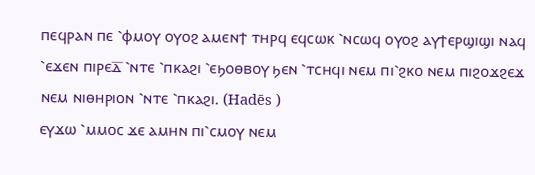ⲡⲉϥⲣⲁⲛ ⲡⲉ ⳿ⲫⲙⲟⲩ ⲟⲩⲟϩ ⲁⲙⲉⲛϯ ⲧⲏⲣϥ ⲉϥⲥⲱⲕ ⳿ⲛⲥⲱϥ ⲟⲩⲟϩ ⲁⲩϯⲉⲣϣⲓϣⲓ ⲛⲁϥ ⳿ⲉϫⲉⲛ ⲡⲓⲣⲉⲇ̅ ⳿ⲛⲧⲉ ⳿ⲡⲕⲁϩⲓ ⳿ⲉϧⲟⲑⲃⲟⲩ ϧⲉⲛ ⳿ⲧⲥⲏϥⲓ ⲛⲉⲙ ⲡⲓ⳿ϩⲕⲟ ⲛⲉⲙ ⲡⲓϩⲟϫϩⲉϫ ⲛⲉⲙ ⲛⲓⲑⲏⲣⲓⲟⲛ ⳿ⲛⲧⲉ ⳿ⲡⲕⲁϩⲓ. (Hadēs )
ⲉⲩϫⲱ ⳿ⲙⲙⲟⲥ ϫⲉ ⲁⲙⲏⲛ ⲡⲓ⳿ⲥⲙⲟⲩ ⲛⲉⲙ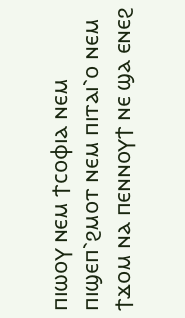ⲡⲓⲱⲟⲩ ⲛⲉⲙ ϯⲥⲟⲫⲓⲁ ⲛⲉⲙ ⲡⲓϣⲉⲡ⳿ϩⲙⲟⲧ ⲛⲉⲙ ⲡⲓⲧⲁⲓ⳿ⲟ ⲛⲉⲙ ϯϫⲟⲙ ⲛⲁ ⲡⲉⲛⲛⲟⲩϯ ⲛⲉ ϣⲁ ⲉⲛⲉϩ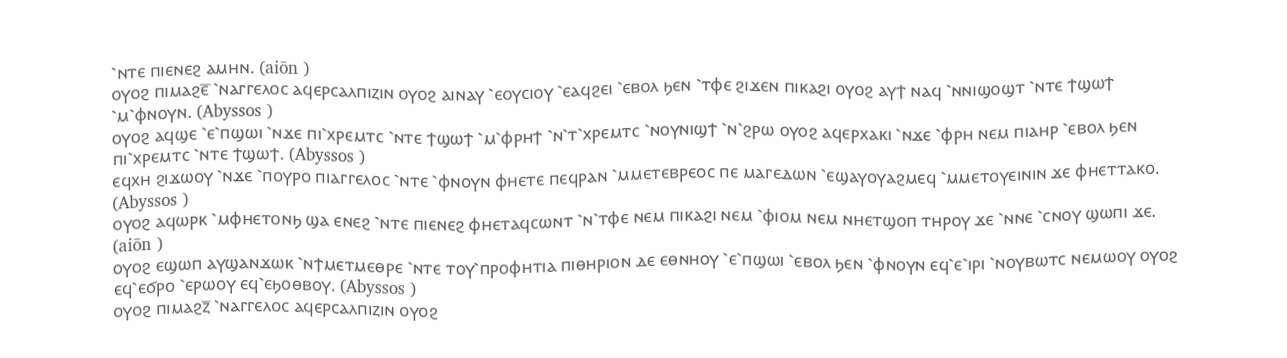⳿ⲛⲧⲉ ⲡⲓⲉⲛⲉϩ ⲁⲙⲏⲛ. (aiōn )
ⲟⲩⲟϩ ⲡⲓⲙⲁϩⲉ̅ ⳿ⲛⲁⲅⲅⲉⲗⲟⲥ ⲁϥⲉⲣⲥⲁⲗⲡⲓⲍⲓⲛ ⲟⲩⲟϩ ⲁⲓⲛⲁⲩ ⳿ⲉⲟⲩⲥⲓⲟⲩ ⳿ⲉⲁϥϩⲉⲓ ⳿ⲉⲃⲟⲗ ϧⲉⲛ ⳿ⲧⲫⲉ ϩⲓϫⲉⲛ ⲡⲓⲕⲁϩⲓ ⲟⲩⲟϩ ⲁⲩϯ ⲛⲁϥ ⳿ⲛⲛⲓϣⲟϣⲧ ⳿ⲛⲧⲉ ϯϣⲱϯ ⳿ⲙ⳿ⲫⲛⲟⲩⲛ. (Abyssos )
ⲟⲩⲟϩ ⲁϥϣⲉ ⳿ⲉ⳿ⲡϣⲱⲓ ⳿ⲛϫⲉ ⲡⲓ⳿ⲭⲣⲉⲙⲧⲥ ⳿ⲛⲧⲉ ϯϣⲱϯ ⳿ⲙ⳿ⲫⲣⲏϯ ⳿ⲛ⳿ⲧ⳿ⲭⲣⲉⲙⲧⲥ ⳿ⲛⲟⲩⲛⲓϣϯ ⳿ⲛ⳿ϩⲣⲱ ⲟⲩⲟϩ ⲁϥⲉⲣⲭⲁⲕⲓ ⳿ⲛϫⲉ ⳿ⲫⲣⲏ ⲛⲉⲙ ⲡⲓⲁⲏⲣ ⳿ⲉⲃⲟⲗ ϧⲉⲛ ⲡⲓ⳿ⲭⲣⲉⲙⲧⲥ ⳿ⲛⲧⲉ ϯϣⲱϯ. (Abyssos )
ⲉϥⲭⲏ ϩⲓϫⲱⲟⲩ ⳿ⲛϫⲉ ⳿ⲡⲟⲩⲣⲟ ⲡⲓⲁⲅⲅⲉⲗⲟⲥ ⳿ⲛⲧⲉ ⳿ⲫⲛⲟⲩⲛ ⲫⲏⲉⲧⲉ ⲡⲉϥⲣⲁⲛ ⳿ⲙⲙⲉⲧⲉⲃⲣⲉⲟⲥ ⲡⲉ ⲙⲁⲅⲉⲇⲱⲛ ⳿ⲉϣⲁⲩⲟⲩⲁϩⲙⲉϥ ⳿ⲙⲙⲉⲧⲟⲩⲉⲓⲛⲓⲛ ϫⲉ ⲫⲏⲉⲧⲧⲁⲕⲟ. (Abyssos )
ⲟⲩⲟϩ ⲁϥⲱⲣⲕ ⳿ⲙⲫⲏⲉⲧⲟⲛϧ ϣⲁ ⲉⲛⲉϩ ⳿ⲛⲧⲉ ⲡⲓⲉⲛⲉϩ ⲫⲏⲉⲧⲁϥⲥⲱⲛⲧ ⳿ⲛ⳿ⲧⲫⲉ ⲛⲉⲙ ⲡⲓⲕⲁϩⲓ ⲛⲉⲙ ⳿ⲫⲓⲟⲙ ⲛⲉⲙ ⲛⲏⲉⲧϣⲟⲡ ⲧⲏⲣⲟⲩ ϫⲉ ⳿ⲛⲛⲉ ⳿ⲥⲛⲟⲩ ϣⲱⲡⲓ ϫⲉ. (aiōn )
ⲟⲩⲟϩ ⲉϣⲱⲡ ⲁⲩϣⲁⲛϫⲱⲕ ⳿ⲛϯⲙⲉⲧⲙⲉⲑⲣⲉ ⳿ⲛⲧⲉ ⲧⲟⲩ⳿ⲡⲣⲟⲫⲏⲧⲓⲁ ⲡⲓⲑⲏⲣⲓⲟⲛ ⲇⲉ ⲉⲑⲛⲏⲟⲩ ⳿ⲉ⳿ⲡϣⲱⲓ ⳿ⲉⲃⲟⲗ ϧⲉⲛ ⳿ⲫⲛⲟⲩⲛ ⲉϥ⳿ⲉ⳿ⲓⲣⲓ ⳿ⲛⲟⲩⲃⲱⲧⲥ ⲛⲉⲙⲱⲟⲩ ⲟⲩⲟϩ ⲉϥ⳿ⲉϭⲣⲟ ⳿ⲉⲣⲱⲟⲩ ⲉϥ⳿ⲉϧⲟⲑⲃⲟⲩ. (Abyssos )
ⲟⲩⲟϩ ⲡⲓⲙⲁϩⲍ̅ ⳿ⲛⲁⲅⲅⲉⲗⲟⲥ ⲁϥⲉⲣⲥⲁⲗⲡⲓⲍⲓⲛ ⲟⲩⲟϩ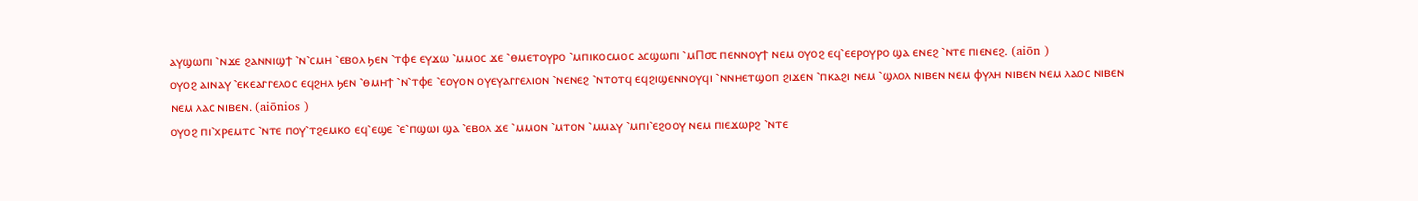ⲁⲩϣⲱⲡⲓ ⳿ⲛϫⲉ ϩⲁⲛⲛⲓϣϯ ⳿ⲛ⳿ⲥⲙⲏ ⳿ⲉⲃⲟⲗ ϧⲉⲛ ⳿ⲧⲫⲉ ⲉⲩϫⲱ ⳿ⲙⲙⲟⲥ ϫⲉ ⳿ⲑⲙⲉⲧⲟⲩⲣⲟ ⳿ⲙⲡⲓⲕⲟⲥⲙⲟⲥ ⲁⲥϣⲱⲡⲓ ⳿ⲙⲠ⳪ ⲡⲉⲛⲛⲟⲩϯ ⲛⲉⲙ ⲟⲩⲟϩ ⲉϥ⳿ⲉⲉⲣⲟⲩⲣⲟ ϣⲁ ⲉⲛⲉϩ ⳿ⲛⲧⲉ ⲡⲓⲉⲛⲉϩ. (aiōn )
ⲟⲩⲟϩ ⲁⲓⲛⲁⲩ ⳿ⲉⲕⲉⲁⲅⲅⲉⲗⲟⲥ ⲉϥϩⲏⲗ ϧⲉⲛ ⳿ⲑⲙⲏϯ ⳿ⲛ⳿ⲧⲫⲉ ⳿ⲉⲟⲩⲟⲛ ⲟⲩⲉⲩⲁⲅⲅⲉⲗⲓⲟⲛ ⳿ⲛⲉⲛⲉϩ ⳿ⲛⲧⲟⲧϥ ⲉϥϩⲓϣⲉⲛⲛⲟⲩϥⲓ ⳿ⲛⲛⲏⲉⲧϣⲟⲡ ϩⲓϫⲉⲛ ⳿ⲡⲕⲁϩⲓ ⲛⲉⲙ ⳿ϣⲗⲟⲗ ⲛⲓⲃⲉⲛ ⲛⲉⲙ ⲫⲩⲗⲏ ⲛⲓⲃⲉⲛ ⲛⲉⲙ ⲗⲁⲟⲥ ⲛⲓⲃⲉⲛ ⲛⲉⲙ ⲗⲁⲥ ⲛⲓⲃⲉⲛ. (aiōnios )
ⲟⲩⲟϩ ⲡⲓ⳿ⲭⲣⲉⲙⲧⲥ ⳿ⲛⲧⲉ ⲡⲟⲩ⳿ⲧϩⲉⲙⲕⲟ ⲉϥ⳿ⲉϣⲉ ⳿ⲉ⳿ⲡϣⲱⲓ ϣⲁ ⳿ⲉⲃⲟⲗ ϫⲉ ⳿ⲙⲙⲟⲛ ⳿ⲙⲧⲟⲛ ⳿ⲙⲙⲁⲩ ⳿ⲙⲡⲓ⳿ⲉϩⲟⲟⲩ ⲛⲉⲙ ⲡⲓⲉϫⲱⲣϩ ⳿ⲛⲧⲉ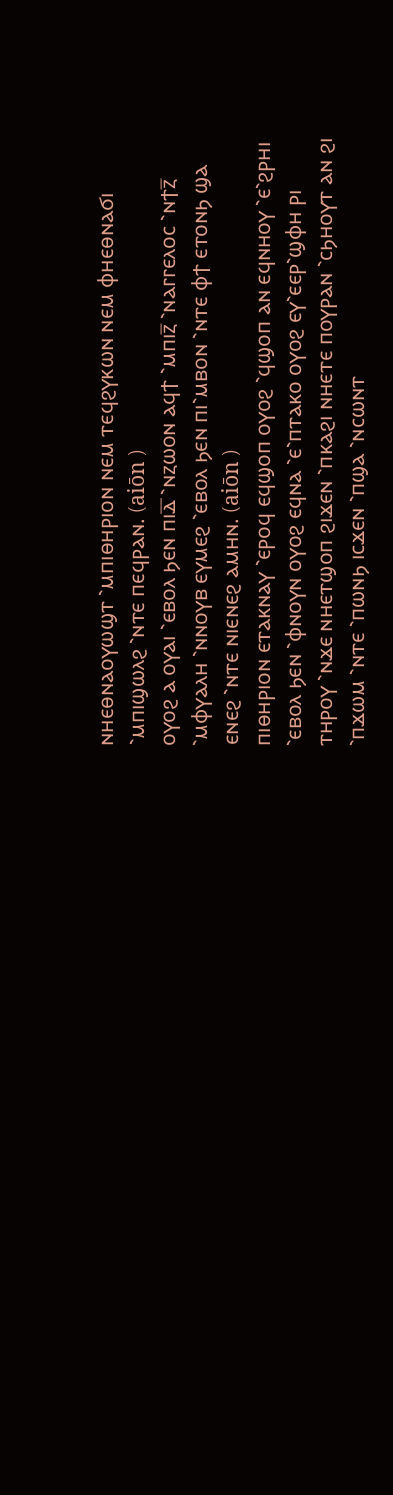ⲛⲏⲉⲑⲛⲁⲟⲩⲱϣⲧ ⳿ⲙⲡⲓⲑⲏⲣⲓⲟⲛ ⲛⲉⲙ ⲧⲉϥϩⲩⲕⲱⲛ ⲛⲉⲙ ⲫⲏⲉⲑⲛⲁϭⲓ ⳿ⲙⲡⲓϣⲱⲗϩ ⳿ⲛⲧⲉ ⲡⲉϥⲣⲁⲛ. (aiōn )
ⲟⲩⲟϩ ⲁ ⲟⲩⲁⲓ ⳿ⲉⲃⲟⲗ ϧⲉⲛ ⲡⲓⲇ̅ ⳿ⲛⲍⲱⲟⲛ ⲁϥϯ ⳿ⲙⲡⲓⲍ̅ ⳿ⲛⲁⲅⲅⲉⲗⲟⲥ ⳿ⲛϯⲍ̅ ⳿ⲙⲫⲩⲁⲗⲏ ⳿ⲛⲛⲟⲩⲃ ⲉⲩⲙⲉϩ ⳿ⲉⲃⲟⲗ ϧⲉⲛ ⲡⲓ⳿ⲙⲃⲟⲛ ⳿ⲛⲧⲉ ⲫϯ ⲉⲧⲟⲛϧ ϣⲁ ⲉⲛⲉϩ ⳿ⲛⲧⲉ ⲛⲓⲉⲛⲉϩ ⲁⲙⲏⲛ. (aiōn )
ⲡⲓⲑⲏⲣⲓⲟⲛ ⲉⲧⲁⲕⲛⲁⲩ ⳿ⲉⲣⲟϥ ⲉϥϣⲟⲡ ⲟⲩⲟϩ ⳿ϥϣⲟⲡ ⲁⲛ ⲉϥⲛⲏⲟⲩ ⳿ⲉ⳿ϩⲣⲏⲓ ⳿ⲉⲃⲟⲗ ϧⲉⲛ ⳿ⲫⲛⲟⲩⲛ ⲟⲩⲟϩ ⲉϥⲛⲁ ⳿ⲉ⳿ⲡⲧⲁⲕⲟ ⲟⲩⲟϩ ⲉⲩ⳿ⲉⲉⲣ⳿ϣⲫⲏ ⲣⲓ ⲧⲏⲣⲟⲩ ⳿ⲛϫⲉ ⲛⲏⲉⲧϣⲟⲡ ϩⲓϫⲉⲛ ⳿ⲡⲕⲁϩⲓ ⲛⲏⲉⲧⲉ ⲡⲟⲩⲣⲁⲛ ⳿ⲥϧⲏⲟⲩⲧ ⲁⲛ ϩⲓ ⳿ⲡϫⲱⲙ ⳿ⲛⲧⲉ ⳿ⲡⲱⲛϧ ⲓⲥϫⲉⲛ ⳿ⲡϣⲁ ⳿ⲛⲥⲱⲛⲧ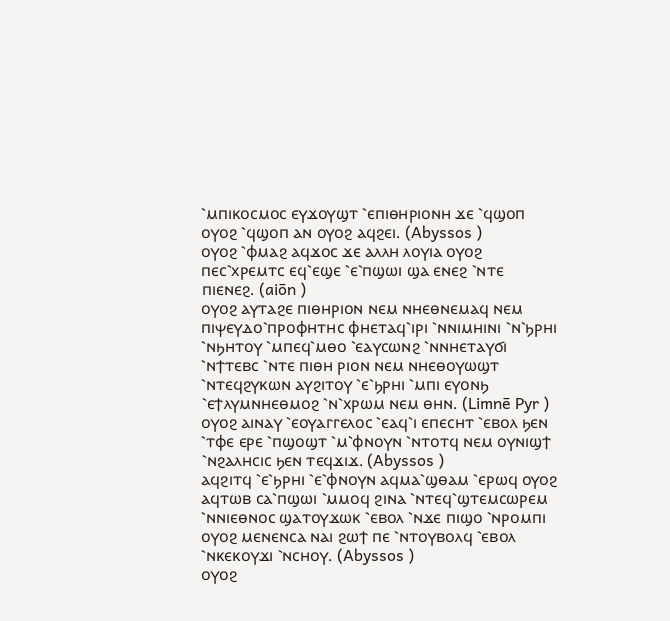⳿ⲙⲡⲓⲕⲟⲥⲙⲟⲥ ⲉⲩϫⲟⲩϣⲧ ⳿ⲉⲡⲓⲑⲏⲣⲓⲟⲛⲏ ϫⲉ ⳿ϥϣⲟⲡ ⲟⲩⲟϩ ⳿ϥϣⲟⲡ ⲁⲛ ⲟⲩⲟϩ ⲁϥϩⲉⲓ. (Abyssos )
ⲟⲩⲟϩ ⳿ⲫⲙⲁϩ ⲁϥϫⲟⲥ ϫⲉ ⲁⲗⲗⲏ ⲗⲟⲩⲓⲁ ⲟⲩⲟϩ ⲡⲉⲥ⳿ⲭⲣⲉⲙⲧⲥ ⲉϥ⳿ⲉϣⲉ ⳿ⲉ⳿ⲡϣⲱⲓ ϣⲁ ⲉⲛⲉϩ ⳿ⲛⲧⲉ ⲡⲓⲉⲛⲉϩ. (aiōn )
ⲟⲩⲟϩ ⲁⲩⲧⲁϩⲉ ⲡⲓⲑⲏⲣⲓⲟⲛ ⲛⲉⲙ ⲛⲏⲉⲑⲛⲉⲙⲁϥ ⲛⲉⲙ ⲡⲓⲯⲉⲩⲇⲟ⳿ⲡⲣⲟⲫⲏⲧⲏⲥ ⲫⲏⲉⲧⲁϥ⳿ⲓⲣⲓ ⳿ⲛⲛⲓⲙⲏⲓⲛⲓ ⳿ⲛ⳿ϧⲣⲏⲓ ⳿ⲛϧⲏⲧⲟⲩ ⳿ⲙⲡⲉϥ⳿ⲙⲑⲟ ⳿ⲉⲁⲩⲥⲱⲛϩ ⳿ⲛⲛⲏⲉⲧⲁⲩϭⲓ ⳿ⲛϯⲧⲉⲃⲥ ⳿ⲛⲧⲉ ⲡⲓⲑⲏ ⲣⲓⲟⲛ ⲛⲉⲙ ⲛⲏⲉⲑⲟⲩⲱϣⲧ ⳿ⲛⲧⲉϥϩⲩⲕⲱⲛ ⲁⲩϩⲓⲧⲟⲩ ⳿ⲉ⳿ϧⲣⲏⲓ ⳿ⲙⲡⲓ ⲉⲩⲟⲛϧ ⳿ⲉϯⲗⲩⲙⲛⲏⲉⲑⲙⲟϩ ⳿ⲛ⳿ⲭⲣⲱⲙ ⲛⲉⲙ ⲑⲏⲛ. (Limnē Pyr )
ⲟⲩⲟϩ ⲁⲓⲛⲁⲩ ⳿ⲉⲟⲩⲁⲅⲅⲉⲗⲟⲥ ⳿ⲉⲁϥ⳿ⲓ ⲉⲡⲉⲥⲏⲧ ⳿ⲉⲃⲟⲗ ϧⲉⲛ ⳿ⲧⲫⲉ ⲉⲣⲉ ⳿ⲡϣⲟϣⲧ ⳿ⲙ⳿ⲫⲛⲟⲩⲛ ⳿ⲛⲧⲟⲧϥ ⲛⲉⲙ ⲟⲩⲛⲓϣϯ ⳿ⲛϩⲁⲗⲏⲥⲓⲥ ϧⲉⲛ ⲧⲉϥϫⲓϫ. (Abyssos )
ⲁϥϩⲓⲧϥ ⳿ⲉ⳿ϧⲣⲏⲓ ⳿ⲉ⳿ⲫⲛⲟⲩⲛ ⲁϥⲙⲁ⳿ϣⲑⲁⲙ ⳿ⲉⲣⲱϥ ⲟⲩⲟϩ ⲁϥⲧⲱⲃ ⲥⲁ⳿ⲡϣⲱⲓ ⳿ⲙⲙⲟϥ ϩⲓⲛⲁ ⳿ⲛⲧⲉϥ⳿ϣⲧⲉⲙⲥⲱⲣⲉⲙ ⳿ⲛⲛⲓⲉⲑⲛⲟⲥ ϣⲁⲧⲟⲩϫⲱⲕ ⳿ⲉⲃⲟⲗ ⳿ⲛϫⲉ ⲡⲓϣⲟ ⳿ⲛⲣⲟⲙⲡⲓ ⲟⲩⲟϩ ⲙⲉⲛⲉⲛⲥⲁ ⲛⲁⲓ ϩⲱϯ ⲡⲉ ⳿ⲛⲧⲟⲩⲃⲟⲗϥ ⳿ⲉⲃⲟⲗ ⳿ⲛⲕⲉⲕⲟⲩϫⲓ ⳿ⲛⲥⲏⲟⲩ. (Abyssos )
ⲟⲩⲟϩ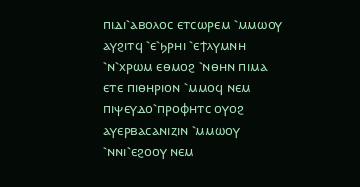ⲡⲓⲇⲓ⳿ⲁⲃⲟⲗⲟⲥ ⲉⲧⲥⲱⲣⲉⲙ ⳿ⲙⲙⲱⲟⲩ ⲁⲩϩⲓⲧϥ ⳿ⲉ⳿ϧⲣⲏⲓ ⳿ⲉϯⲗⲩⲙⲛⲏ ⳿ⲛ⳿ⲭⲣⲱⲙ ⲉⲑⲙⲟϩ ⳿ⲛⲑⲏⲛ ⲡⲓⲙⲁ ⲉⲧⲉ ⲡⲓⲑⲏⲣⲓⲟⲛ ⳿ⲙⲙⲟϥ ⲛⲉⲙ ⲡⲓⲯⲉⲩⲇⲟ⳿ⲡⲣⲟⲫⲏⲧⲥ ⲟⲩⲟϩ ⲁⲩⲉⲣⲃⲁⲥⲁⲛⲓⲍⲓⲛ ⳿ⲙⲙⲱⲟⲩ ⳿ⲛⲛⲓ⳿ⲉϩⲟⲟⲩ ⲛⲉⲙ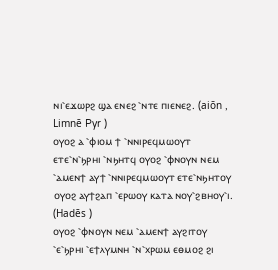ⲛⲓ⳿ⲉϫⲱⲣϩ ϣⲁ ⲉⲛⲉϩ ⳿ⲛⲧⲉ ⲡⲓⲉⲛⲉϩ. (aiōn , Limnē Pyr )
ⲟⲩⲟϩ ⲁ ⳿ⲫⲓⲟⲙ ϯ ⳿ⲛⲛⲓⲣⲉϥⲙⲱⲟⲩⲧ ⲉⲧⲉ⳿ⲛ⳿ϧⲣⲏⲓ ⳿ⲛϧⲏⲧϥ ⲟⲩⲟϩ ⳿ⲫⲛⲟⲩⲛ ⲛⲉⲙ ⳿ⲁⲙⲉⲛϯ ⲁⲩϯ ⳿ⲛⲛⲓⲣⲉϥⲙⲱⲟⲩⲧ ⲉⲧⲉ⳿ⲛϧⲏⲧⲟⲩ ⲟⲩⲟϩ ⲁⲩϯϩⲁⲡ ⳿ⲉⲣⲱⲟⲩ ⲕⲁⲧⲁ ⲛⲟⲩ⳿ϩⲃⲏⲟⲩ⳿ⲓ. (Hadēs )
ⲟⲩⲟϩ ⳿ⲫⲛⲟⲩⲛ ⲛⲉⲙ ⳿ⲁⲙⲉⲛϯ ⲁⲩϩⲓⲧⲟⲩ ⳿ⲉ⳿ϧⲣⲏⲓ ⳿ⲉϯⲗⲩⲙⲛⲏ ⳿ⲛ⳿ⲭⲣⲱⲙ ⲉⲑⲙⲟϩ ϩⲓ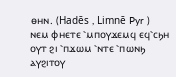ⲑⲏⲛ. (Hadēs , Limnē Pyr )
ⲛⲉⲙ ⲫⲏⲉⲧⲉ ⳿ⲙⲡⲟⲩϫⲉⲙϥ ⲉϥ⳿ⲥϧⲏ ⲟⲩⲧ ϩⲓ ⳿ⲡϫⲱⲙ ⳿ⲛⲧⲉ ⳿ⲡⲱⲛϧ ⲁⲩϩⲓⲧⲟⲩ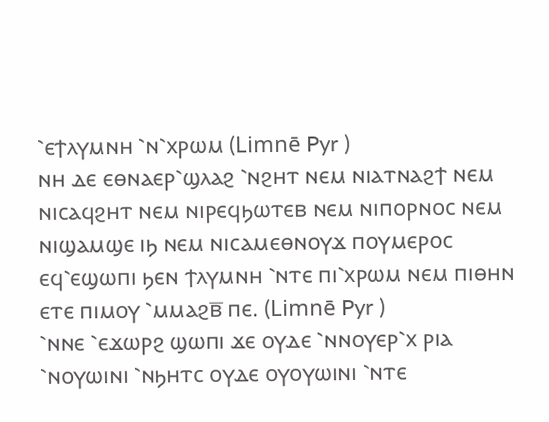⳿ⲉϯⲗⲩⲙⲛⲏ ⳿ⲛ⳿ⲭⲣⲱⲙ (Limnē Pyr )
ⲛⲏ ⲇⲉ ⲉⲑⲛⲁⲉⲣ⳿ϣⲗⲁϩ ⳿ⲛϩⲏⲧ ⲛⲉⲙ ⲛⲓⲁⲧⲛⲁϩϯ ⲛⲉⲙ ⲛⲓⲥⲁϥϩⲏⲧ ⲛⲉⲙ ⲛⲓⲣⲉϥϧⲱⲧⲉⲃ ⲛⲉⲙ ⲛⲓⲡⲟⲣⲛⲟⲥ ⲛⲉⲙ ⲛⲓϣⲁⲙϣⲉ ⲓϧ ⲛⲉⲙ ⲛⲓⲥⲁⲙⲉⲑⲛⲟⲩϫ ⲡⲟⲩⲙⲉⲣⲟⲥ ⲉϥ⳿ⲉϣⲱⲡⲓ ϧⲉⲛ ϯⲗⲩⲙⲛⲏ ⳿ⲛⲧⲉ ⲡⲓ⳿ⲭⲣⲱⲙ ⲛⲉⲙ ⲡⲓⲑⲏⲛ ⲉⲧⲉ ⲡⲓⲙⲟⲩ ⳿ⲙⲙⲁϩⲃ̅ ⲡⲉ. (Limnē Pyr )
⳿ⲛⲛⲉ ⳿ⲉϫⲱⲣϩ ϣⲱⲡⲓ ϫⲉ ⲟⲩⲇⲉ ⳿ⲛⲛⲟⲩⲉⲣ⳿ⲭ ⲣⲓⲁ ⳿ⲛⲟⲩⲱⲓⲛⲓ ⳿ⲛϧⲏⲧⲥ ⲟⲩⲇⲉ ⲟⲩⲟⲩⲱⲓⲛⲓ ⳿ⲛⲧⲉ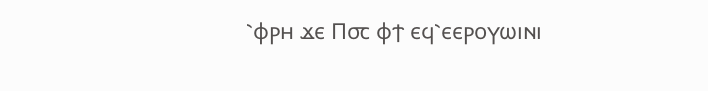⳿ⲫⲣⲏ ϫⲉ Ⲡ⳪ ⲫϯ ⲉϥ⳿ⲉⲉⲣⲟⲩⲱⲓⲛⲓ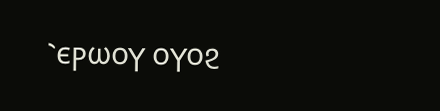⳿ⲉⲣⲱⲟⲩ ⲟⲩⲟϩ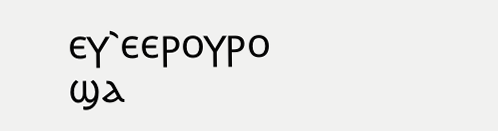ⲉⲩ⳿ⲉⲉⲣⲟⲩⲣⲟ ϣⲁ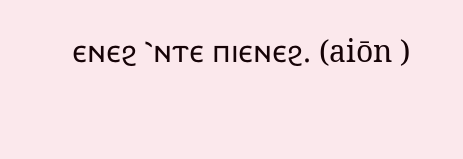ⲉⲛⲉϩ ⳿ⲛⲧⲉ ⲡⲓⲉⲛⲉϩ. (aiōn )